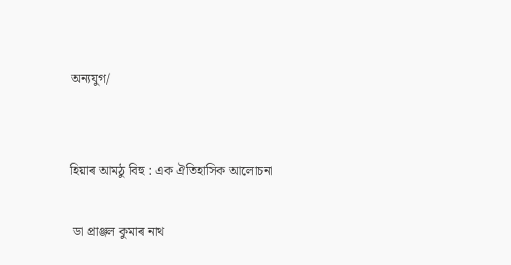অন্যযুগ/


হিয়াৰ আমঠু বিহু : এক ঐতিহাসিক আলোচনা

 ডা প্ৰাঞ্জল কুমাৰ নাথ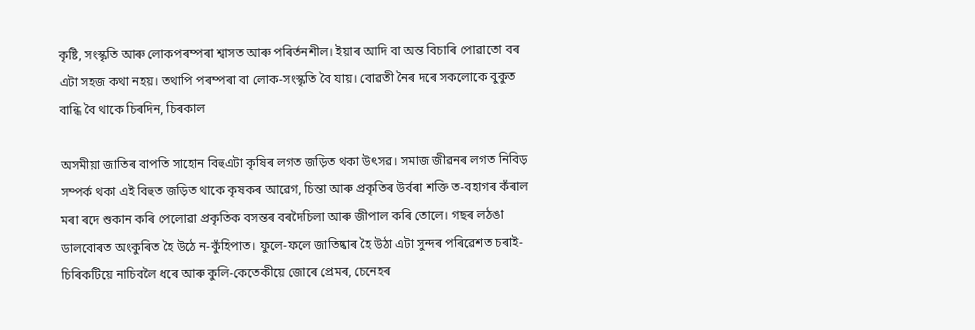কৃষ্টি, সংস্কৃতি আৰু লোকপৰম্পৰা শ্বাসত আৰু পৰিৰ্তনশীল। ইয়াৰ আদি বা অন্ত বিচাৰি পোৱাতো বৰ এটা সহজ কথা নহয়। তথাপি পৰম্পৰা বা লোক-সংস্কৃতি বৈ যায়। বোৱতী নৈৰ দৰে সকলোকে বুকুত বান্ধি বৈ থাকে চিৰদিন, চিৰকাল

অসমীয়া জাতিৰ বাপতি সাহোন বিহুএটা কৃষিৰ লগত জড়িত থকা উৎসৱ। সমাজ জীৱনৰ লগত নিবিড় সম্পৰ্ক থকা এই বিহুত জড়িত থাকে কৃষকৰ আৱেগ, চিন্তা আৰু প্ৰকৃতিৰ উৰ্বৰা শক্তি ত-বহাগৰ কঁৰাল মৰা ৰদে শুকান কৰি পেলোৱা প্ৰকৃতিক বসন্তৰ বৰদৈচিলা আৰু জীপাল কৰি তোলে। গছৰ লঠঙা ডালবোৰত অংকুৰিত হৈ উঠে ন-কুঁহিপাত। ফুলে-ফলে জাতিষ্কাৰ হৈ উঠা এটা সুন্দৰ পৰিৱেশত চৰাই-চিৰিকটিয়ে নাচিবলৈ ধৰে আৰু কুলি-কেতেকীয়ে জোৰে প্ৰেমৰ, চেনেহৰ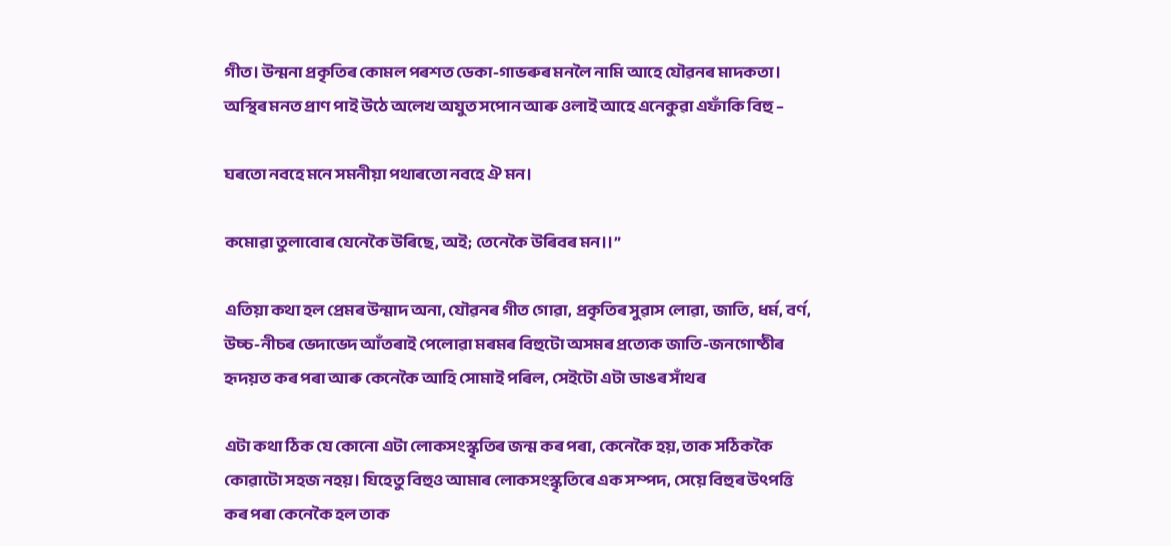গীত। উন্মনা প্ৰকৃতিৰ কোমল পৰশত ডেকা-গাভৰুৰ মনলৈ নামি আহে যৌৱনৰ মাদকতা। অস্থিৰ মনত প্ৰাণ পাই উঠে অলেখ অযুত সপোন আৰু ওলাই আহে এনেকুৱা এফাঁকি বিহু –

ঘৰতো নবহে মনে সমনীয়া পথাৰতো নবহে ঐ মন।

কমোৱা তুলাবোৰ যেনেকৈ উৰিছে, অই; তেনেকৈ উৰিবৰ মন।।”

এতিয়া কথা হল প্ৰেমৰ উন্মাদ অনা, যৌৱনৰ গীত গোৱা, প্ৰকৃতিৰ সুৱাস লোৱা, জাতি, ধৰ্ম, বৰ্ণ, উচ্চ-নীচৰ ভেদাভেদ আঁতৰাই পেলোৱা মৰমৰ বিহুটো অসমৰ প্ৰত্যেক জাতি-জনগোষ্ঠীৰ হৃদয়ত কৰ পৰা আৰু কেনেকৈ আহি সোমাই পৰিল, সেইটো এটা ডাঙৰ সাঁথৰ

এটা কথা ঠিক যে কোনো এটা লোকসংস্কৃতিৰ জন্ম কৰ পৰা, কেনেকৈ হয়, তাক সঠিককৈ কোৱাটো সহজ নহয়। যিহেতু বিহুও আমাৰ লোকসংস্কৃতিৰে এক সম্পদ, সেয়ে বিহুৰ উৎপত্তি কৰ পৰা কেনেকৈ হল তাক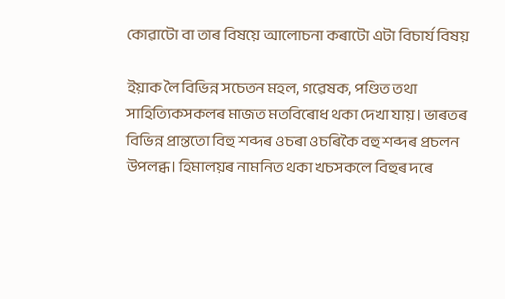কোৱাটো বা তাৰ বিষয়ে আলোচনা কৰাটো এটা বিচাৰ্য বিষয়

ইয়াক লৈ বিভিন্ন সচেতন মহল, গৱেষক, পণ্ডিত তথা সাহিত্যিকসকলৰ মাজত মতবিৰোধ থকা দেখা যায়। ভাৰতৰ বিভিন্ন প্ৰান্ততো বিহু শব্দৰ ওচৰা ওচৰিকৈ বহু শব্দৰ প্ৰচলন উপলব্ধ। হিমালয়ৰ নামনিত থকা খচসকলে বিহুৰ দৰে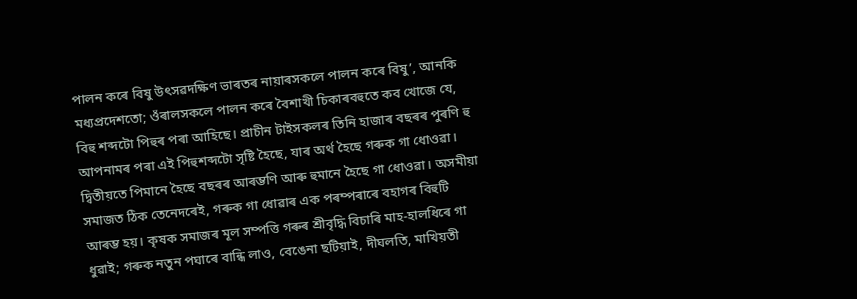পালন কৰে বিষু উৎসৱদক্ষিণ ভাৰতৰ নায়াৰসকলে পালন কৰে বিষু’, আনকি মধ্যপ্ৰদেশতো; ওঁৰালসকলে পালন কৰে বৈশাখী চিকাৰবহুতে কব খোজে যে, বিহু শব্দটো পিহুৰ পৰা আহিছে। প্ৰাচীন টাইসকলৰ তিনি হাজাৰ বছৰৰ পুৰণি হু আপনামৰ পৰা এই পিহুশব্দটো সৃষ্টি হৈছে, যাৰ অৰ্থ হৈছে গৰুক গা ধোওৱা। দ্বিতীয়তে পিমানে হৈছে বছৰৰ আৰম্ভণি আৰু হুমানে হৈছে গা ধোওৱা। অসমীয়া সমাজত ঠিক তেনেদৰেই, গৰুক গা ধোৱাৰ এক পৰম্পৰাৰে বহাগৰ বিহুটি আৰম্ভ হয়। কৃষক সমাজৰ মূল সম্পত্তি গৰুৰ শ্ৰীবৃদ্ধি বিচাৰি মাহ-হালধিৰে গা ধুৱাই; গৰুক নতুন পঘাৰে বান্ধি লাও, বেঙেনা ছটিয়াই, দীঘলতি, মাখিয়তী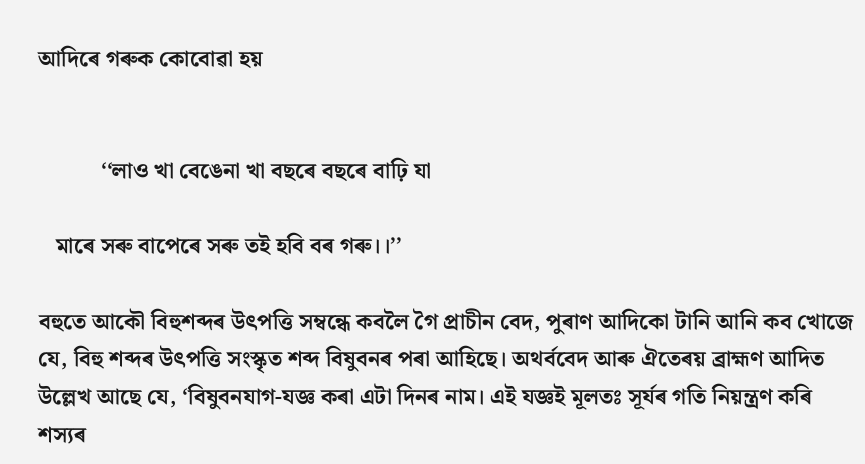আদিৰে গৰুক কোবোৱা হয়


           ‘‘লাও খা বেঙেনা খা বছৰে বছৰে বাঢ়ি যা

   মাৰে সৰু বাপেৰে সৰু তই হবি বৰ গৰু।।’’

বহুতে আকৌ বিহুশব্দৰ উৎপত্তি সম্বন্ধে কবলৈ গৈ প্ৰাচীন বেদ, পুৰাণ আদিকো টানি আনি কব খোজে যে, বিহু শব্দৰ উৎপত্তি সংস্কৃত শব্দ বিষুবনৰ পৰা আহিছে। অথৰ্ববেদ আৰু ঐতেৰয় ব্ৰাহ্মণ আদিত উল্লেখ আছে যে, ‘বিষুবনযাগ-যজ্ঞ কৰা এটা দিনৰ নাম। এই যজ্ঞই মূলতঃ সূৰ্যৰ গতি নিয়ন্ত্ৰণ কৰি শস্যৰ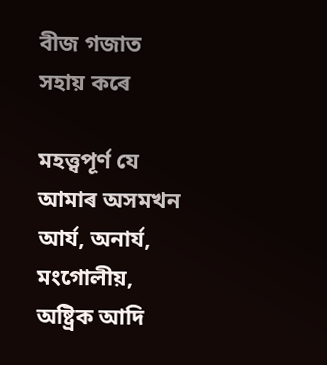বীজ গজাত সহায় কৰে

মহত্ত্বপূৰ্ণ যে আমাৰ অসমখন আৰ্য, অনাৰ্য, মংগোলীয়, অষ্ট্ৰিক আদি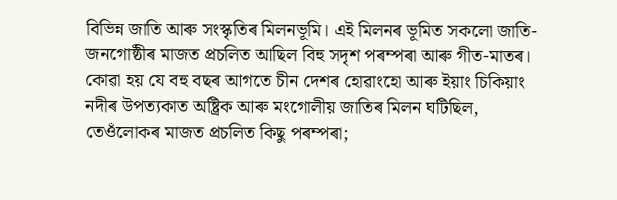বিভিন্ন জাতি আৰু সংস্কৃতিৰ মিলনভূমি। এই মিলনৰ ভূমিত সকলো জাতি-জনগোষ্ঠীৰ মাজত প্ৰচলিত আছিল বিহু সদৃশ পৰম্পৰা আৰু গীত-মাতৰ। কোৱা হয় যে বহু বছৰ আগতে চীন দেশৰ হোৱাংহো আৰু ইয়াং চিকিয়াং নদীৰ উপত্যকাত অষ্ট্ৰিক আৰু মংগোলীয় জাতিৰ মিলন ঘটিছিল, তেওঁলোকৰ মাজত প্ৰচলিত কিছু পৰম্পৰা;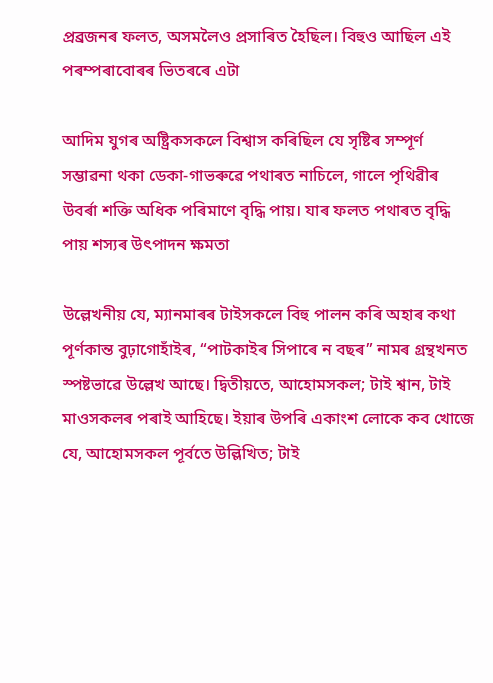প্ৰব্ৰজনৰ ফলত, অসমলৈও প্ৰসাৰিত হৈছিল। বিহুও আছিল এই পৰম্পৰাবোৰৰ ভিতৰৰে এটা

আদিম যুগৰ অষ্ট্ৰিকসকলে বিশ্বাস কৰিছিল যে সৃষ্টিৰ সম্পূৰ্ণ সম্ভাৱনা থকা ডেকা-গাভৰুৱে পথাৰত নাচিলে, গালে পৃথিৱীৰ উবৰ্ৰা শক্তি অধিক পৰিমাণে বৃদ্ধি পায়। যাৰ ফলত পথাৰত বৃদ্ধি পায় শস্যৰ উৎপাদন ক্ষমতা

উল্লেখনীয় যে, ম্যানমাৰৰ টাইসকলে বিহু পালন কৰি অহাৰ কথা পূৰ্ণকান্ত বুঢ়াগোহাঁইৰ, “পাটকাইৰ সিপাৰে ন বছৰ” নামৰ গ্ৰন্থখনত স্পষ্টভাৱে উল্লেখ আছে। দ্বিতীয়তে, আহোমসকল; টাই শ্বান, টাই মাওসকলৰ পৰাই আহিছে। ইয়াৰ উপৰি একাংশ লোকে কব খোজে যে, আহোমসকল পূৰ্বতে উল্লিখিত; টাই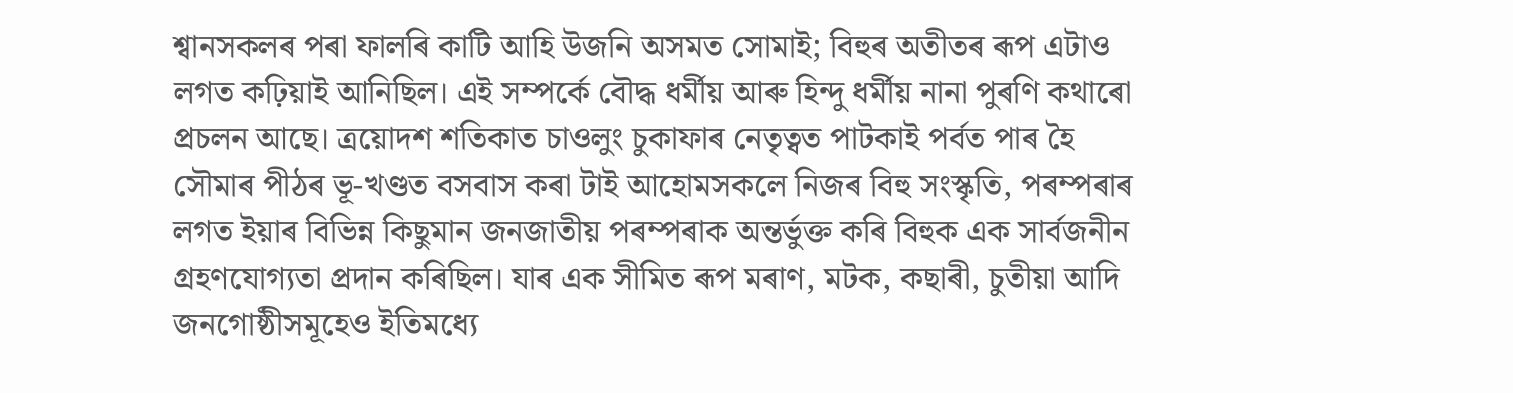শ্বানসকলৰ পৰা ফালৰি কাটি আহি উজনি অসমত সোমাই; বিহুৰ অতীতৰ ৰূপ এটাও লগত কঢ়িয়াই আনিছিল। এই সম্পৰ্কে বৌদ্ধ ধৰ্মীয় আৰু হিন্দু ধৰ্মীয় নানা পুৰণি কথাৰো প্ৰচলন আছে। ত্ৰয়োদশ শতিকাত চাওলুং চুকাফাৰ নেতৃত্বত পাটকাই পৰ্বত পাৰ হৈ সৌমাৰ পীঠৰ ভূ-খণ্ডত বসবাস কৰা টাই আহোমসকলে নিজৰ বিহু সংস্কৃতি, পৰম্পৰাৰ লগত ইয়াৰ বিভিন্ন কিছুমান জনজাতীয় পৰম্পৰাক অন্তৰ্ভুক্ত কৰি বিহুক এক সাৰ্বজনীন গ্ৰহণযোগ্যতা প্ৰদান কৰিছিল। যাৰ এক সীমিত ৰূপ মৰাণ, মটক, কছাৰী, চুতীয়া আদি জনগোষ্ঠীসমূহেও ইতিমধ্যে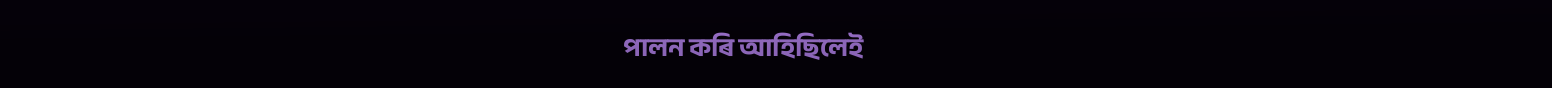পালন কৰি আহিছিলেই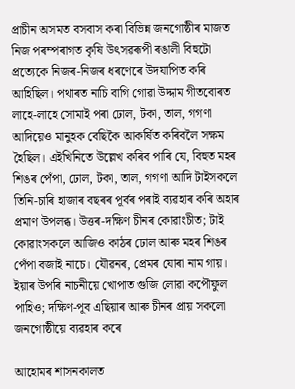প্ৰাচীন অসমত বসবাস কৰা বিভিন্ন জনগোষ্ঠীৰ মাজত নিজ পৰম্পৰাগত কৃষি উৎসৱৰূপী ৰঙালী বিহুটো প্ৰত্যেকে নিজৰ-নিজৰ ধৰণেৰে উদযাপিত কৰি আহিছিল। পথাৰত নাচি বাগি গোৱা উদ্দাম গীতবোৰত লাহে-লাহে সোমাই পৰা ঢোল, টকা, তাল, গগণা আদিয়েও মানুহক বেছিকৈ আকৰ্ষিত কৰিবলৈ সক্ষম হৈছিল। এইখিনিতে উল্লেখ কৰিব পাৰি যে, বিহুত মহৰ শিঙৰ পেঁপা, ঢোল, টকা, তাল, গগণা আদি টাইসকলে তিনি-চাৰি হাজাৰ বছৰৰ পূৰ্বৰ পৰাই ব্যৱহাৰ কৰি অহাৰ প্ৰমাণ উপলব্ধ। উত্তৰ-দক্ষিণ চীনৰ কোৱাংচীত; টাই কোৱাংসকলে আজিও কাঠৰ ঢোল আৰু মহৰ শিঙৰ পেঁপা বজাই নাচে। যৌৱনৰ, প্ৰেমৰ যোৰা নাম গায়। ইয়াৰ উপৰি নাচনীয়ে খোপাত গুজি লোৱা কপৌফুল পাহিও; দক্ষিণ-পূব এছিয়াৰ আৰু চীনৰ প্ৰায় সকলো জনগোষ্ঠীয়ে ব্যৱহাৰ কৰে

আহোমৰ শাসনকালত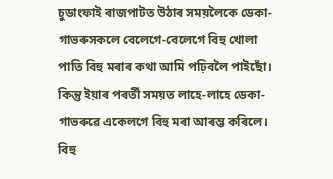চুডাংফাই ৰাজপাটত উঠাৰ সময়লৈকে ডেকা-গাভৰুসকলে বেলেগে-বেলেগে বিহু খোলা পাতি বিহু মৰাৰ কথা আমি পঢ়িবলৈ পাইছোঁ। কিন্তু ইয়াৰ পৰৰ্তী সময়ত লাহে-লাহে ডেকা-গাভৰুৱে একেলগে বিহু মৰা আৰম্ভ কৰিলে। বিহু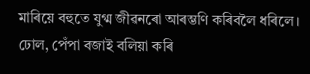মাৰিয়ে বহুতে যুগ্ম জীৱনৰো আৰম্ভণি কৰিবলৈ ধৰিলে। ঢোল, পেঁপা বজাই বলিয়া কৰি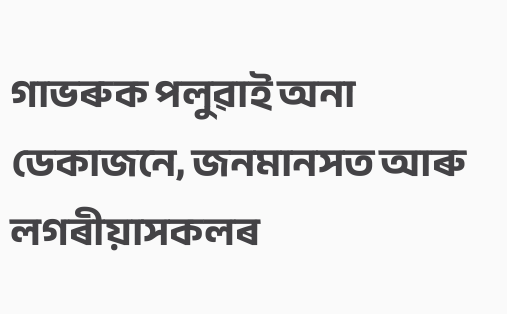গাভৰুক পলুৱাই অনা ডেকাজনে, জনমানসত আৰু লগৰীয়াসকলৰ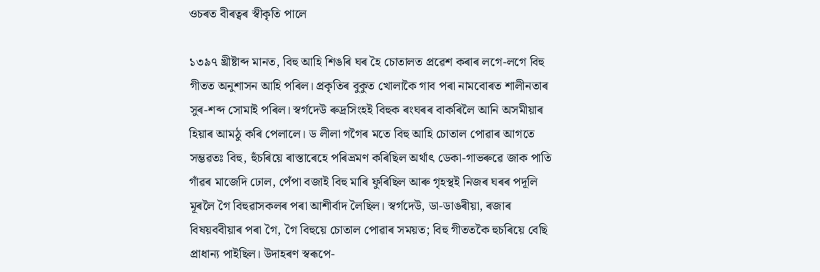ওচৰত বীৰত্বৰ স্বীকৃতি পালে

১৩৯৭ খ্ৰীষ্টাব্দ মানত, বিহু আহি শিঙৰি ঘৰ হৈ চোতালত প্ৰৱেশ কৰাৰ লগে-লগে বিহু গীতত অনুশাসন আহি পৰিল। প্ৰকৃতিৰ বুকুত খোলাকৈ গাব পৰা নামবোৰত শালীনতাৰ সুৰ-শব্দ সোমাই পৰিল। স্বৰ্গদেউ ৰুদ্ৰসিংহই বিহুক ৰংঘৰৰ বাকৰিলৈ আনি অসমীয়াৰ হিয়াৰ আমঠু কৰি পেলালে। ড লীলা গগৈৰ মতে বিহু আহি চোতাল পোৱাৰ আগতে সম্ভৱতঃ বিহু, হুঁচৰিয়ে ৰাস্তাৰেহে পৰিভ্ৰমণ কৰিছিল অৰ্থাৎ ডেকা-গাভৰুৱে জাক পাতি গাঁৱৰ মাজেদি ঢোল, পেঁপা বজাই বিহু মাৰি ফুৰিছিল আৰু গৃহস্থই নিজৰ ঘৰৰ পদূলি মূৰলৈ গৈ বিহুৱাসকলৰ পৰা আশীৰ্বাদ লৈছিল। স্বৰ্গদেউ, ডা-ডাঙৰীয়া, ৰজাৰ বিষয়ববীয়াৰ পৰা গৈ, গৈ বিহুয়ে চোতাল পোৱাৰ সময়ত; বিহু গীততকৈ হুচৰিয়ে বেছি প্ৰাধান্য পাইছিল। উদাহৰণ স্বৰূপে-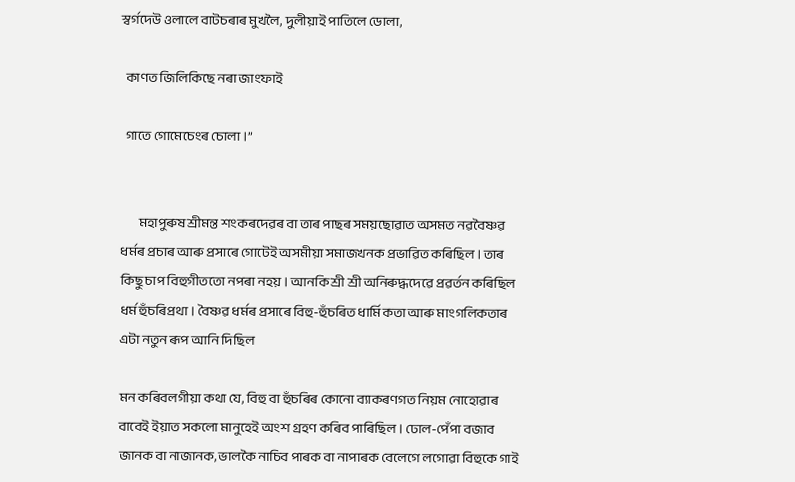স্বৰ্গদেউ ওলালে বাটচৰাৰ মুখলৈ, দুলীয়াই পাতিলে ডোলা,

  কাণত জিলিকিছে নৰা জাংফাই

  গাতে গোমেচেংৰ চোলা।”


        মহাপুৰুষ শ্ৰীমন্ত শংকৰদেৱৰ বা তাৰ পাছৰ সময়ছোৱাত অসমত নৱবৈষ্ণৱ ধৰ্মৰ প্ৰচাৰ আৰু প্ৰসাৰে গোটেই অসমীয়া সমাজখনক প্ৰভাৱিত কৰিছিল। তাৰ কিছু চাপ বিহুগীততো নপৰা নহয়। আনকি শ্ৰী শ্ৰী অনিৰুদ্ধদেৱে প্ৰৱৰ্তন কৰিছিল ধৰ্ম হুঁচৰিপ্ৰথা। বৈষ্ণৱ ধৰ্মৰ প্ৰসাৰে বিহু-হুঁচৰিত ধাৰ্মিকতা আৰু মাংগলিকতাৰ এটা নতুন ৰূপ আনি দিছিল

মন কৰিবলগীয়া কথা যে, বিহু বা হুঁচৰিৰ কোনো ব্যাকৰণগত নিয়ম নোহোৱাৰ বাবেই ইয়াত সকলো মানুহেই অংশ গ্ৰহণ কৰিব পাৰিছিল। ঢোল-পেঁপা বজাব জানক বা নাজানক, ভালকৈ নাচিব পাৰক বা নাপাৰক বেলেগে লগোৱা বিহুকে গাই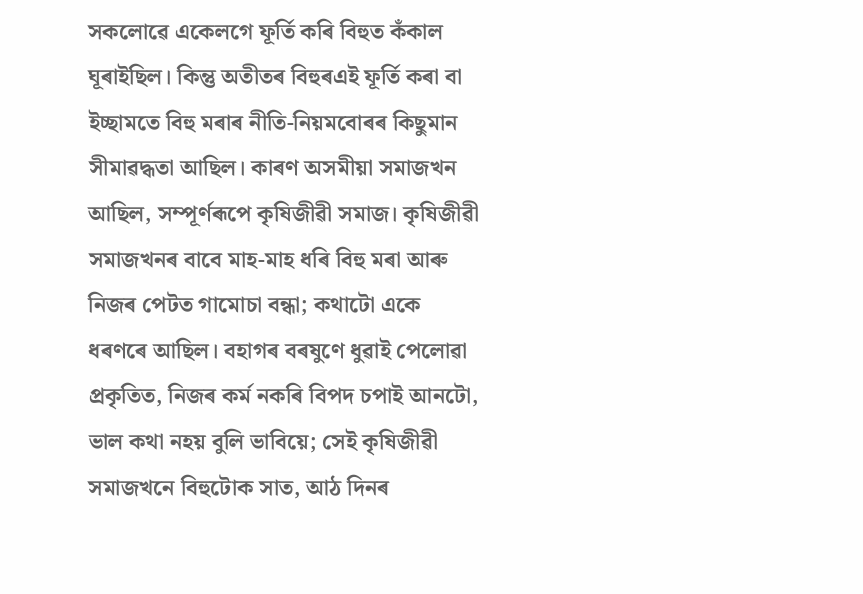সকলোৱে একেলগে ফূৰ্তি কৰি বিহুত কঁকাল ঘূৰাইছিল। কিন্তু অতীতৰ বিহুৰএই ফূৰ্তি কৰা বা ইচ্ছামতে বিহু মৰাৰ নীতি-নিয়মবোৰৰ কিছুমান সীমাৱদ্ধতা আছিল। কাৰণ অসমীয়া সমাজখন আছিল, সম্পূৰ্ণৰূপে কৃষিজীৱী সমাজ। কৃষিজীৱী সমাজখনৰ বাবে মাহ-মাহ ধৰি বিহু মৰা আৰু নিজৰ পেটত গামোচা বন্ধা; কথাটো একে ধৰণৰে আছিল। বহাগৰ বৰষুণে ধুৱাই পেলোৱা প্ৰকৃতিত, নিজৰ কৰ্ম নকৰি বিপদ চপাই আনটো, ভাল কথা নহয় বুলি ভাবিয়ে; সেই কৃষিজীৱী সমাজখনে বিহুটোক সাত, আঠ দিনৰ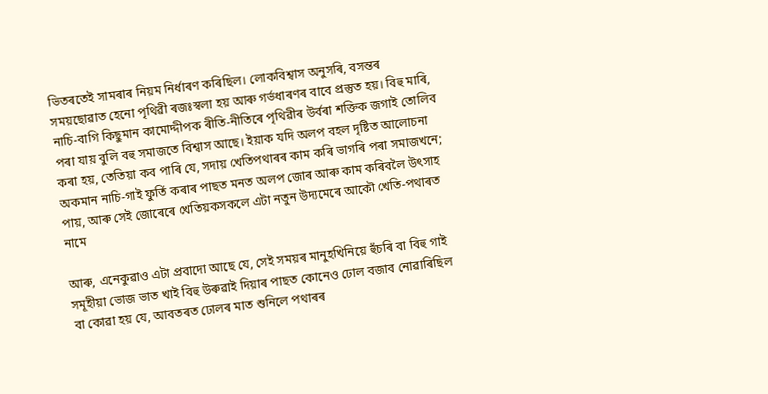ভিতৰতেই সামৰাৰ নিয়ম নিৰ্ধাৰণ কৰিছিল। লোকবিশ্বাস অনুসৰি, বসন্তৰ সময়ছোৱাত হেনো পৃথিৱী ৰজঃস্বলা হয় আৰু গৰ্ভধাৰণৰ বাবে প্ৰস্তুত হয়। বিহু মাৰি, নাচি-বাগি কিছুমান কামোদ্দীপক ৰীতি-নীতিৰে পৃথিৱীৰ উৰ্বৰা শক্তিক জগাই তোলিব পৰা যায় বুলি বহু সমাজতে বিশ্বাস আছে। ইয়াক যদি অলপ বহল দৃষ্টিত আলোচনা কৰা হয়, তেতিয়া কব পাৰি যে, সদায় খেতিপথাৰৰ কাম কৰি ভাগৰি পৰা সমাজখনে; অকমান নাচি-গাই ফুৰ্তি কৰাৰ পাছত মনত অলপ জোৰ আৰু কাম কৰিবলৈ উৎসাহ পায়, আৰু সেই জোৰেৰে খেতিয়কসকলে এটা নতুন উদ্যমেৰে আকৌ খেতি-পথাৰত নামে

আৰু, এনেকুৱাও এটা প্ৰবাদো আছে যে, সেই সময়ৰ মানুহখিনিয়ে হুঁচৰি বা বিহু গাই সমূহীয়া ভোজ ভাত খাই বিহু উৰুৱাই দিয়াৰ পাছত কোনেও ঢোল বজাব নোৱাৰিছিল বা কোৱা হয় যে, আবতৰত ঢোলৰ মাত শুনিলে পথাৰৰ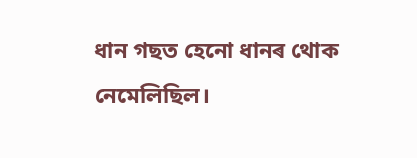ধান গছত হেনো ধানৰ থোক নেমেলিছিল।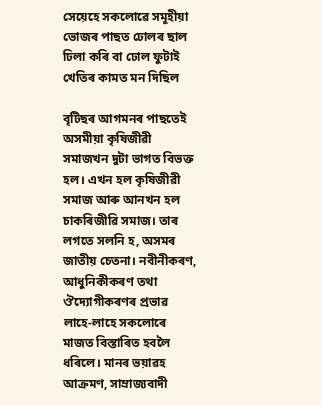সেয়েহে সকলোৱে সমূহীয়া ভোজৰ পাছত ঢোলৰ ছাল ঢিলা কৰি বা ঢোল ফুটাই খেতিৰ কামত মন দিছিল

বৃটিছৰ আগমনৰ পাছতেই অসমীয়া কৃষিজীৱী সমাজখন দুটা ভাগত বিভক্ত হল। এখন হল কৃষিজীৱী সমাজ আৰু আনখন হল চাকৰিজীৱি সমাজ। তাৰ লগতে সলনি হ, অসমৰ জাতীয় চেতনা। নবীনীকৰণ, আধুনিকীকৰণ তথা ঔদ্যোগীকৰণৰ প্ৰভাৱ লাহে-লাহে সকলোৰে মাজত বিস্তাৰিত হবলৈ ধৰিলে। মানৰ ভয়াৱহ আক্ৰমণ, সাম্ৰাজ্যবাদী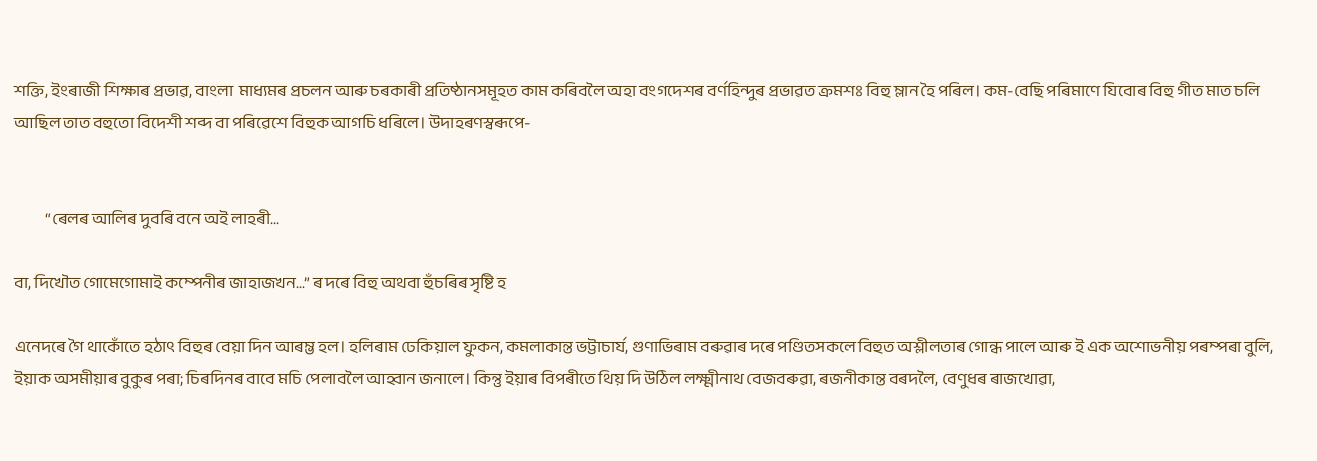শক্তি, ইংৰাজী শিক্ষাৰ প্ৰভাৱ, বাংলা  মাধ্যমৰ প্ৰচলন আৰু চৰকাৰী প্ৰতিষ্ঠানসমূহত কাম কৰিবলৈ অহা বংগদেশৰ বৰ্ণহিন্দুৰ প্ৰভাৱত ক্ৰমশঃ বিহু ম্লান হৈ পৰিল। কম-বেছি পৰিমাণে যিবোৰ বিহু গীত মাত চলি আছিল তাত বহুতো বিদেশী শব্দ বা পৰিৱেশে বিহুক আগচি ধৰিলে। উদাহৰণস্বৰূপে-


           “ৰেলৰ আলিৰ দুবৰি বনে অই লাহৰী...

বা, দিখৌত গোমেগোমাই কম্পেনীৰ জাহাজখন...” ৰ দৰে বিহু অথবা হুঁচৰিৰ সৃষ্টি হ

এনেদৰে গৈ থাকোঁতে হঠাৎ বিহুৰ বেয়া দিন আৰম্ভ হল। হলিৰাম ঢেকিয়াল ফুকন, কমলাকান্ত ভট্টাচাৰ্য, গুণাভিৰাম বৰুৱাৰ দৰে পণ্ডিতসকলে বিহুত অশ্লীলতাৰ গোন্ধ পালে আৰু ই এক অশোভনীয় পৰম্পৰা বুলি, ইয়াক অসমীয়াৰ বুকুৰ পৰা; চিৰদিনৰ বাবে মচি পেলাবলৈ আহ্বান জনালে। কিন্তু ইয়াৰ বিপৰীতে থিয় দি উঠিল লক্ষ্মীনাথ বেজবৰুৱা, ৰজনীকান্ত বৰদলৈ, বেণুধৰ ৰাজখোৱা,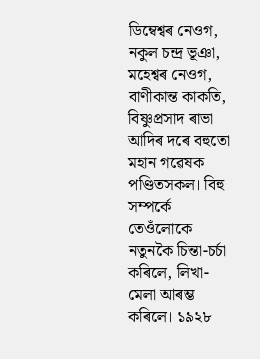ডিম্বেশ্বৰ নেওগ, নকুল চন্দ্ৰ ভূঞা, মহেশ্বৰ নেওগ, বাণীকান্ত কাকতি, বিষ্ণুপ্ৰসাদ ৰাভা আদিৰ দৰে বহুতো মহান গৱেষক পণ্ডিতসকল। বিহু সম্পৰ্কে তেওঁলোকে নতুনকৈ চিন্তা-চৰ্চা কৰিলে, লিখা-মেলা আৰম্ভ কৰিলে। ১৯২৮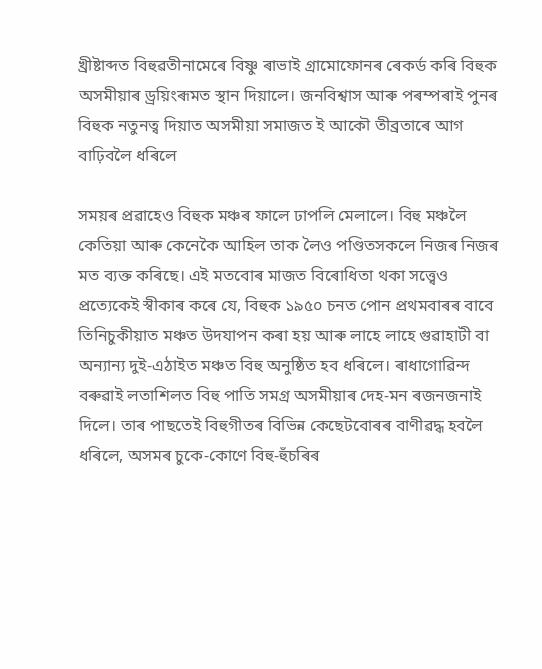খ্ৰীষ্টাব্দত বিহুৱতীনামেৰে বিষ্ণু ৰাভাই গ্ৰামোফোনৰ ৰেকৰ্ড কৰি বিহুক অসমীয়াৰ ড্ৰয়িংৰূমত স্থান দিয়ালে। জনবিশ্বাস আৰু পৰম্পৰাই পুনৰ বিহুক নতুনত্ব দিয়াত অসমীয়া সমাজত ই আকৌ তীব্ৰতাৰে আগ বাঢ়িবলৈ ধৰিলে

সময়ৰ প্ৰৱাহেও বিহুক মঞ্চৰ ফালে ঢাপলি মেলালে। বিহু মঞ্চলৈ কেতিয়া আৰু কেনেকৈ আহিল তাক লৈও পণ্ডিতসকলে নিজৰ নিজৰ মত ব্যক্ত কৰিছে। এই মতবোৰ মাজত বিৰোধিতা থকা সত্ত্বেও প্ৰত্যেকেই স্বীকাৰ কৰে যে, বিহুক ১৯৫০ চনত পোন প্ৰথমবাৰৰ বাবে তিনিচুকীয়াত মঞ্চত উদযাপন কৰা হয় আৰু লাহে লাহে গুৱাহাটী বা অন্যান্য দুই-এঠাইত মঞ্চত বিহু অনুষ্ঠিত হব ধৰিলে। ৰাধাগোৱিন্দ বৰুৱাই লতাশিলত বিহু পাতি সমগ্ৰ অসমীয়াৰ দেহ-মন ৰজনজনাই দিলে। তাৰ পাছতেই বিহুগীতৰ বিভিন্ন কেছেটবোৰৰ বাণীৱদ্ধ হবলৈ ধৰিলে, অসমৰ চুকে-কোণে বিহু-হুঁচৰিৰ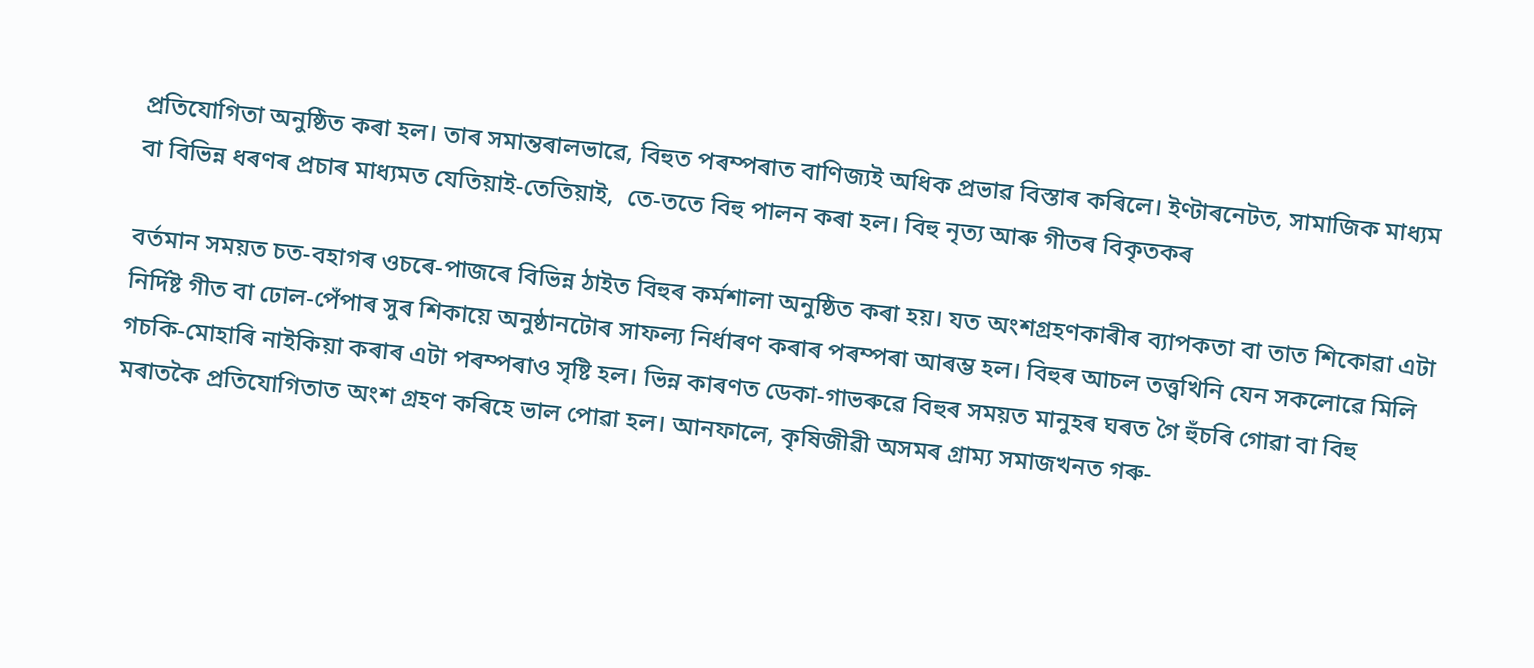প্ৰতিযোগিতা অনুষ্ঠিত কৰা হল। তাৰ সমান্তৰালভাৱে, বিহুত পৰম্পৰাত বাণিজ্যই অধিক প্ৰভাৱ বিস্তাৰ কৰিলে। ইণ্টাৰনেটত, সামাজিক মাধ্যম বা বিভিন্ন ধৰণৰ প্ৰচাৰ মাধ্যমত যেতিয়াই-তেতিয়াই,  তে-ততে বিহু পালন কৰা হল। বিহু নৃত্য আৰু গীতৰ বিকৃতকৰ

বৰ্তমান সময়ত চত-বহাগৰ ওচৰে-পাজৰে বিভিন্ন ঠাইত বিহুৰ কৰ্মশালা অনুষ্ঠিত কৰা হয়। যত অংশগ্ৰহণকাৰীৰ ব্যাপকতা বা তাত শিকোৱা এটা নিৰ্দিষ্ট গীত বা ঢোল-পেঁপাৰ সুৰ শিকায়ে অনুষ্ঠানটোৰ সাফল্য নিৰ্ধাৰণ কৰাৰ পৰম্পৰা আৰম্ভ হল। বিহুৰ আচল তত্ত্বখিনি যেন সকলোৱে মিলি গচকি-মোহাৰি নাইকিয়া কৰাৰ এটা পৰম্পৰাও সৃষ্টি হল। ভিন্ন কাৰণত ডেকা-গাভৰুৱে বিহুৰ সময়ত মানুহৰ ঘৰত গৈ হুঁচৰি গোৱা বা বিহু মৰাতকৈ প্ৰতিযোগিতাত অংশ গ্ৰহণ কৰিহে ভাল পোৱা হল। আনফালে, কৃষিজীৱী অসমৰ গ্ৰাম্য সমাজখনত গৰু-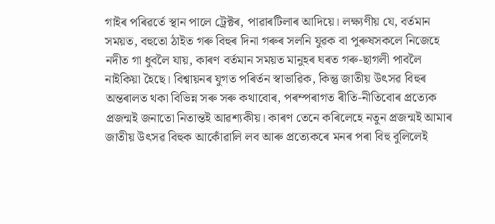গাইৰ পৰিৱৰ্তে স্থান পালে ট্ৰেক্টৰ, পাৱাৰটিলাৰ আদিয়ে। লক্ষ্যণীয় যে, বৰ্তমান সময়ত, বহুতো ঠাইত গৰু বিহুৰ দিনা গৰুৰ সলনি যুৱক বা পুৰুষসকলে নিজেহে নদীত গা ধুবলৈ যায়, কাৰণ বৰ্তমান সময়ত মানুহৰ ঘৰত গৰু-ছাগলী পাবলৈ নাইকিয়া হৈছে। বিশ্বায়নৰ যুগত পৰিৰ্তন স্বাভাৱিক, কিন্তু জাতীয় উৎসৱ বিহুৰ অন্তৰালত থকা বিভিন্ন সৰু সৰু কথাবোৰ, পৰম্পৰাগত ৰীতি-নীতিবোৰ প্ৰত্যেক প্ৰজন্মই জনাতো নিতান্তই আৱশ্যকীয়। কাৰণ তেনে কৰিলেহে নতুন প্ৰজন্মই আমাৰ জাতীয় উৎসৱ বিহুক আকোঁৱালি লব আৰু প্ৰত্যেকৰে মনৰ পৰা বিহু বুলিলেই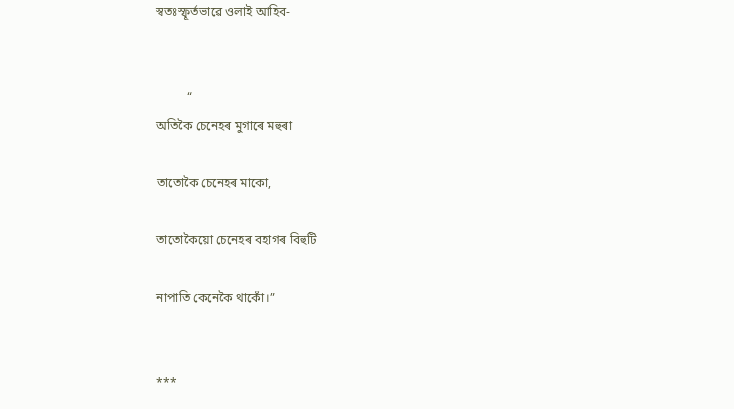স্বতঃস্ফূৰ্তভাৱে ওলাই আহিব-


          “
অতিকৈ চেনেহৰ মুগাৰে মহুৰা

তাতোকৈ চেনেহৰ মাকো,

তাতোকৈয়ো চেনেহৰ বহাগৰ বিহুটি

নাপাতি কেনেকৈ থাকোঁ।”


***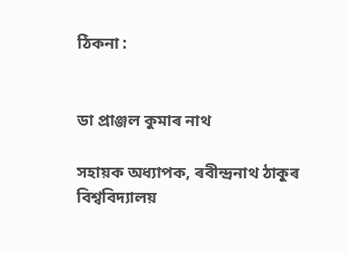ঠিকনা :


ডা প্ৰাঞ্জল কুমাৰ নাথ

সহায়ক অধ্যাপক, ৰবীন্দ্ৰনাথ ঠাকুৰ বিশ্ববিদ্যালয়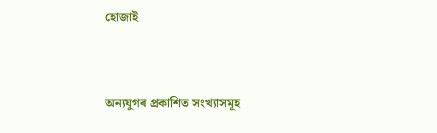হোজাই



অন্যযুগৰ প্ৰকাশিত সংখ্যাসমূহ